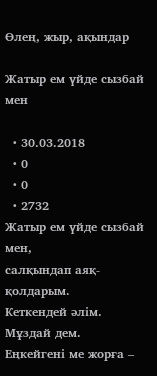Өлең, жыр, ақындар

Жатыр ем үйде сызбай мен

  • 30.03.2018
  • 0
  • 0
  • 2732
Жатыр ем үйде сызбай мен,
салқындап аяқ-қолдарым.
Кеткендей әлім. Мұздай дем.
Еңкейгені ме жорға –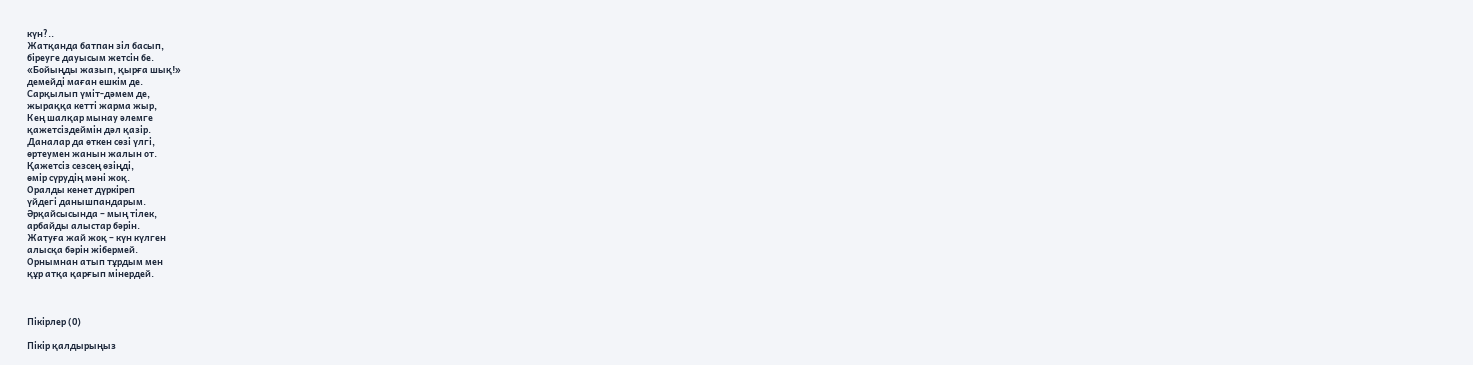күн?..
Жатқанда батпан зіл басып,
біреуге дауысым жетсін бе.
«Бойыңды жазып, қырға шық!»
демейді маған ешкім де.
Сарқылып үміт-дәмем де,
жыраққа кетті жарма жыр,
Кең шалқар мынау әлемге
қажетсіздеймін дәл қазір.
Даналар да өткен сөзі үлгі,
өртеумен жанын жалын от.
Қажетсіз сезсең өзіңді,
өмір сүрудің мәні жоқ.
Оралды кенет дүркіреп
үйдегі данышпандарым.
Әрқайсысында – мың тілек,
арбайды алыстар бәрін.
Жатуға жай жоқ – күн күлген
алысқа бәрін жібермей.
Орнымнан атып тұрдым мен
құр атқа қарғып мінердей.



Пікірлер (0)

Пікір қалдырыңыз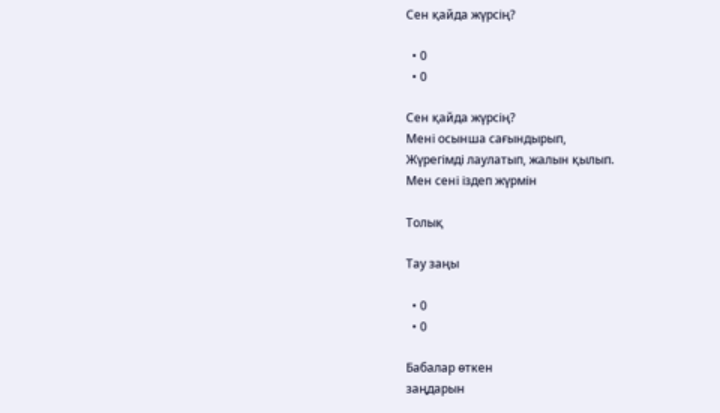Сен қайда жүрсің?

  • 0
  • 0

Сен қайда жүрсің?
Мені осынша сағындырып,
Жүрегімді лаулатып, жалын қылып.
Мен сені іздеп жүрмін

Толық

Тау заңы

  • 0
  • 0

Бабалар өткен
заңдарын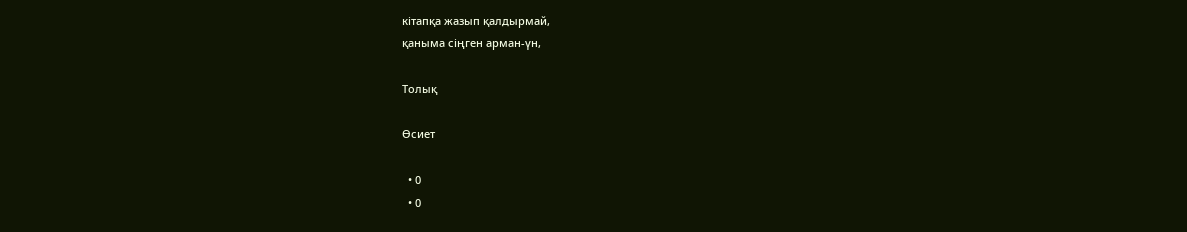кітапқа жазып қалдырмай,
қаныма сіңген арман-үн,

Толық

Өсиет

  • 0
  • 0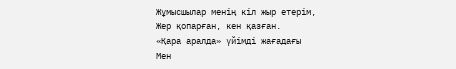Жұмысшылар менің кіл жыр етерім,
Жер қопарған, кен қазған.
«Қара аралда» үйімді жағадағы
Мен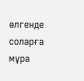өлгенде соларға мұра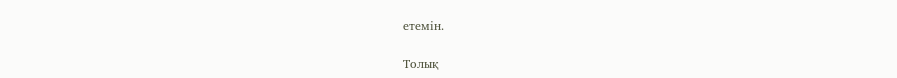етемін.

Толық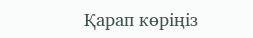Қарап көріңіз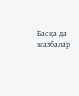Басқа да жазбалар